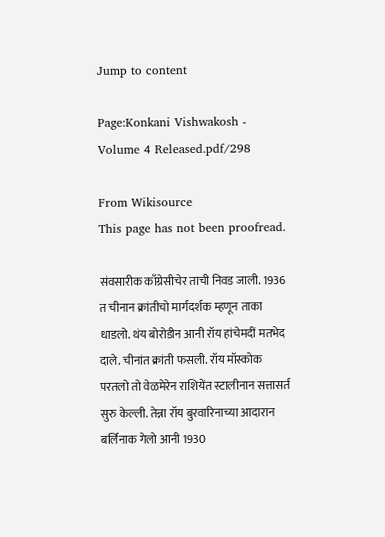Jump to content

Page:Konkani Vishwakosh - Volume 4 Released.pdf/298

From Wikisource
This page has not been proofread.

संवसारीक काँग्रेसीचेर ताची निवड जाली. 1936 त चीनान क्रांतीचो मार्गदर्शक म्हणून ताका धाडलो. थंय बोरोडीन आनी रॉय हांचेमदीं मतभेद दाले. चीनांत क्रांती फसली. रॉय मॉस्कोक परतलो तो वेळमेरेन राशियेंत स्टालीनान सत्तासर्त सुरु केल्ली. तेन्ना रॉय बुरवारिनाच्या आदारान बर्लिनाक गेलो आनी 1930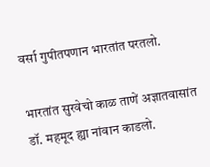वर्सा गुपीतपणान भारतांत परतलो.

भारतांत सुरवेचो काळ ताणें अज्ञातवासांत डॉ. महमूद ह्या नांवान काडलो.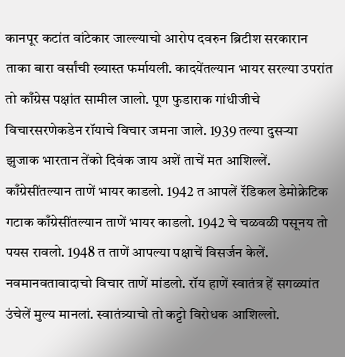कानपूर कटांत वांटेकार जाल्ल्याचो आरोप दवरुन ब्रिटीश सरकारान ताका बारा वर्सांची ख्यास्त फर्मायली. कादयेंतल्यान भायर सरल्या उपरांत तो काँग्रेस पक्षांत सामील जालो. पूण फुडाराक गांधीजीचे विचारसरणेकडेन रॉयाचे विचार जमना जाले. 1939 तल्या दुसऱ्या झुजाक भारतान तेंको दिवंक जाय अशें ताचें मत आशिल्लें. काँग्रेसींतल्यान ताणें भायर काडलो. 1942 त आपलें रॅडिकल डेमोक्रेटिक गटाक काँग्रेसींतल्यान ताणें भायर काडलो. 1942 चे चळवळी पसूनय तो पयस रावलो. 1948 त ताणें आपल्या पक्षाचें विसर्जन केलें. नवमानवतावादाचो विचार ताणें मांडलो. रॉय हाणें स्वातंत्र हें सगळ्यांत उंचेलें मुल्य मानलां. स्वातंत्र्याचो तो कट्टो विरोधक आशिल्लो.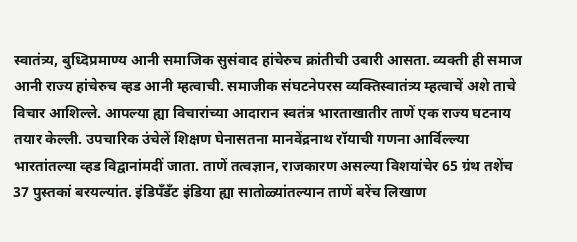स्वातंत्र्य, बुध्दिप्रमाण्य आनी समाजिक सुसंवाद हांचेरुच क्रांतीची उबारी आसता. व्यक्ती ही समाज आनी राज्य हांचेरुच व्हड आनी म्हत्वाची. समाजीक संघटनेपरस व्यक्तिस्वातंत्र्य म्हत्वाचें अशे ताचे विचार आशिल्ले. आपल्या ह्या विचारांच्या आदारान स्वतंत्र भारताखातीर ताणें एक राज्य घटनाय तयार केल्ली. उपचारिक उंचेलें शिक्षण घेनासतना मानवेंद्रनाथ रॉयाची गणना आर्विल्ल्या भारतांतल्या व्हड विद्वानांमदीं जाता. ताणें तत्वज्ञान, राजकारण असल्या विशयांचेर 65 ग्रंथ तशेंच 37 पुस्तकां बरयल्यांत. इंडिपँडँट इंडिया ह्या सातोळ्यांतल्यान ताणें बरेंच लिखाण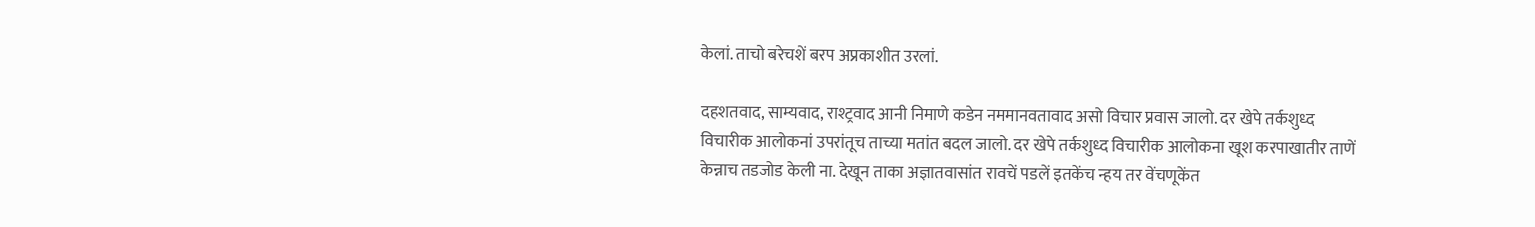केलां. ताचो बरेचशें बरप अप्रकाशीत उरलां.

दहशतवाद, साम्यवाद, राश्ट्रवाद आनी निमाणे कडेन नममानवतावाद असो विचार प्रवास जालो. दर खेपे तर्कशुध्द विचारीक आलोकनां उपरांतूच ताच्या मतांत बदल जालो. दर खेपे तर्कशुध्द विचारीक आलोकना खूश करपाखातीर ताणें केन्नाच तडजोड केली ना. देखून ताका अज्ञातवासांत रावचें पडलें इतकेंच न्हय तर वेंचणूकेंत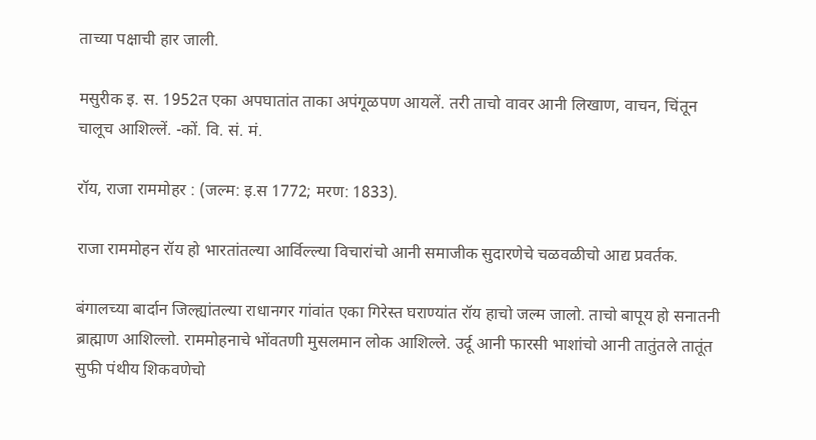ताच्या पक्षाची हार जाली.

मसुरीक इ. स. 1952त एका अपघातांत ताका अपंगूळपण आयलें. तरी ताचो वावर आनी लिखाण, वाचन, चिंतून चालूच आशिल्लें. -कों. वि. सं. मं.

रॉय, राजा राममोहर : (जल्म: इ.स 1772; मरण: 1833).

राजा राममोहन रॉय हो भारतांतल्या आर्विल्ल्या विचारांचो आनी समाजीक सुदारणेचे चळवळीचो आद्य प्रवर्तक.

बंगालच्या बार्दान जिल्ह्यांतल्या राधानगर गांवांत एका गिरेस्त घराण्यांत रॉय हाचो जल्म जालो. ताचो बापूय हो सनातनी ब्राह्माण आशिल्लो. राममोहनाचे भोंवतणी मुसलमान लोक आशिल्ले. उर्दू आनी फारसी भाशांचो आनी तातुंतले तातूंत सुफी पंथीय शिकवणेचो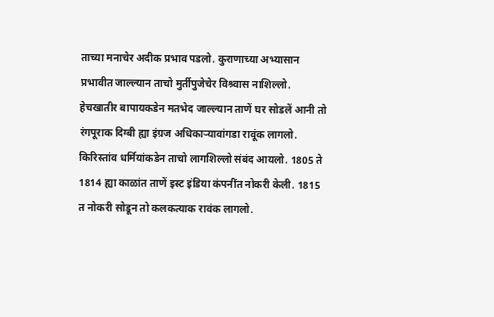ताच्या मनाचेर अदीक प्रभाव पडलो. कुराणाच्या अभ्यासान प्रभावीत जाल्ल्यान ताचो मुर्तीपुजेचेर विश्र्वास नाशिल्लो. हेचखातीर बापायकडेन मतभेद जाल्ल्यान ताणें घर सोडलें आनी तो रंगपूराक दिग्बी ह्या इंग्रज अधिकाऱ्यावांगडा रावूंक लागलो. किरिस्तांव धर्मियांकडेन ताचो लागशिल्लो संबंद आयलो. 1805 ते 1814 ह्या काळांत ताणें इस्ट इंडिया कंपनींत नोकरी केली. 1815 त नोकरी सोडून तो कलकत्याक रावंक लागलो.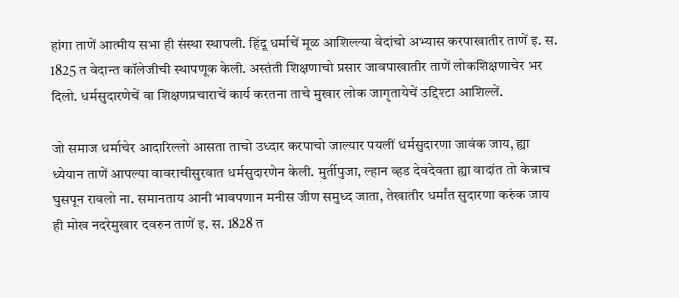हांगा ताणें आत्मीय सभा ही संस्था स्थापली. हिंदू धर्माचें मूळ आशिल्ल्या वेदांचो अभ्यास करपाखातीर ताणें इ. स. 1825 त वेदान्त कॉलेजीची स्थापणूक केली. अस्तंती शिक्षणाचो प्रसार जावपाखातीर ताणें लोकशिक्षणाचेर भर दिलो. धर्मसुदारणेचें वा शिक्षणप्रचाराचें कार्य करतना ताचे मुखार लोक जागृतायेचें उद्दिश्टा आशिल्लें.

जो समाज धर्माचेर आदारिल्लो आसता ताचो उध्दार करपाचो जाल्यार पयलीं धर्मसुदारणा जावंक जाय, ह्या ध्येयान ताणें आपल्या वावराचीसुरवात धर्मसुदारणेन केली. मुर्तीपुजा, ल्हान व्हड देवदेवता ह्या वादांत तो केन्नाच घुसपून रावलो ना. समानताय आनी भावपणान मनीस जीण समुध्द जाता, तेखातीर धर्मांत सुदारणा करुंक जाय ही मोख नदरेमुखार दवरुन ताणें इ. स. 1828 त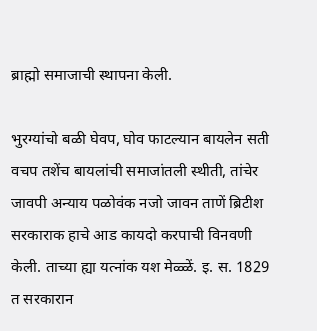ब्राह्मो समाजाची स्थापना केली.

भुरग्यांचो बळी घेवप, घोव फाटल्यान बायलेन सती वचप तशेंच बायलांची समाजांतली स्थीती, तांचेर जावपी अन्याय पळोवंक नजो जावन ताणें ब्रिटीश सरकाराक हाचे आड कायदो करपाची विनवणी केली. ताच्या ह्या यत्नांक यश मेळ्ळें. इ. स. 1829 त सरकारान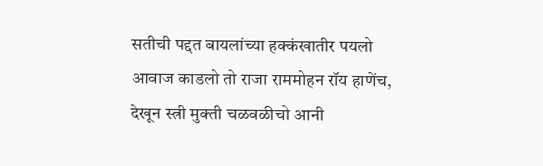सतीची पद्दत बायलांच्या हक्कंखातीर पयलो आवाज काडलो तो राजा राममोहन रॉय हाणेंच, देखून स्त्री मुक्ती चळवळीचो आनी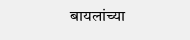बायलांच्या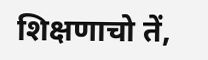शिक्षणाचो तें,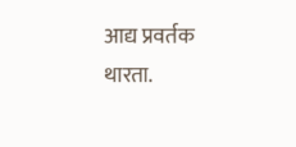आद्य प्रवर्तक थारता.